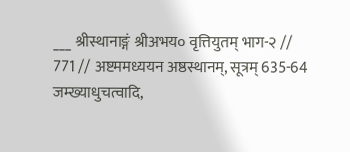___ श्रीस्थानाङ्गं श्रीअभय० वृत्तियुतम् भाग-२ // 771 // अष्टममध्ययन अष्ठस्थानम्, सूत्रम् 635-64 जम्ख्याधुचत्वादि,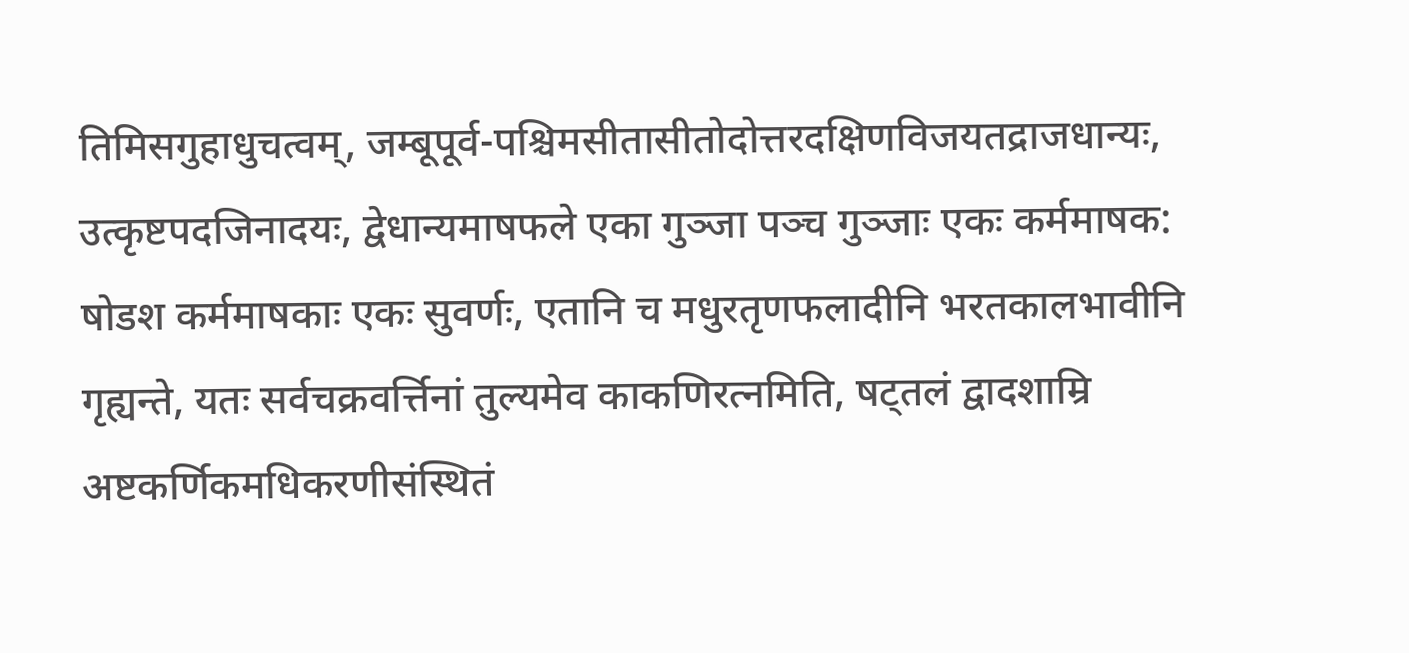तिमिसगुहाधुचत्वम्, जम्बूपूर्व-पश्चिमसीतासीतोदोत्तरदक्षिणविजयतद्राजधान्यः, उत्कृष्टपदजिनादयः, द्वेधान्यमाषफले एका गुञ्जा पञ्च गुञ्जाः एकः कर्ममाषक: षोडश कर्ममाषकाः एकः सुवर्णः, एतानि च मधुरतृणफलादीनि भरतकालभावीनि गृह्यन्ते, यतः सर्वचक्रवर्त्तिनां तुल्यमेव काकणिरत्नमिति, षट्तलं द्वादशाम्रि अष्टकर्णिकमधिकरणीसंस्थितं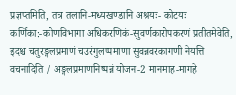प्रज्ञप्तमिति, तत्र तलानि-मध्यखण्डानि अश्रयः- कोटयः कर्णिका:-कोणविभागा अधिकरणिकं-सुवर्णकारोपकरणं प्रतीतमेवेति, इदश्च चतुरङ्गलप्रमाणं चउरंगुलप्पमाणा सुवन्नवरकागणी नेयत्ति वचनादिति / अङ्गलप्रमाणनिष्पन्नं योजन-2 मानमाह-मागहे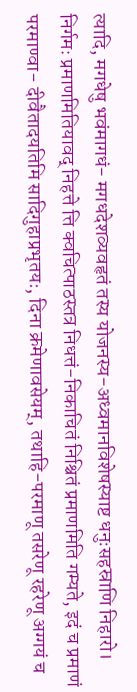त्यादि, मगधेषु भवंमागधं- मगधदेशव्यवहृतं तस्य योजनस्य-अध्वमानविशेषस्याष्ट धनुःसहस्राणि निहारो। निर्गमः प्रमाणमितियावद् निहत्ते त्ति क्वचित्पाठस्तत्र निधत्तं-निकाचितं निश्चितं प्रमाणमिति गम्यते, इदं च प्रमाणं परमाण्वा- दीवैतादयतिमि सादिगुहाप्रभृतयः, दिना क्रमेणावसेयम्, तथाहि-परमाणू तसरेणू रहरेणू अग्गयं च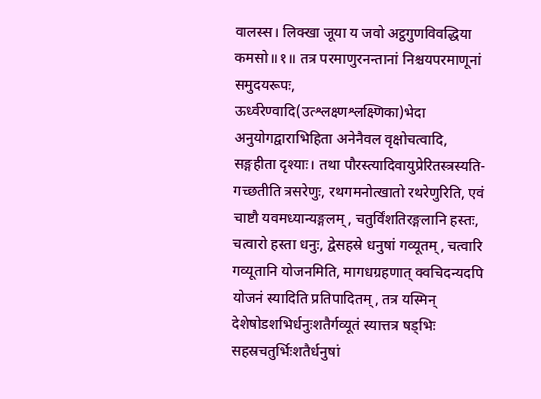वालस्स। लिक्खा जूया य जवो अट्ठगुणविवद्धिया कमसो॥१॥ तत्र परमाणुरनन्तानां निश्चयपरमाणूनां समुदयरूपः, ऊर्ध्वरेण्वादि(उत्श्लक्ष्णश्लक्ष्णिका)भेदा अनुयोगद्वाराभिहिता अनेनैवल वृक्षोचत्वादि, सङ्गहीता दृश्याः। तथा पौरस्त्यादिवायुप्रेरितस्त्रस्यति-गच्छतीति त्रसरेणुः, रथगमनोत्खातो रथरेणुरिति, एवं चाष्टौ यवमध्यान्यङ्गलम्, चतुर्विंशतिरङ्गलानि हस्तः, चत्वारो हस्ता धनुः, द्वेसहस्रे धनुषां गव्यूतम्, चत्वारि गव्यूतानि योजनमिति, मागधग्रहणात् क्वचिदन्यदपि योजनं स्यादिति प्रतिपादितम्, तत्र यस्मिन् देशेषोडशभिर्धनुःशतैर्गव्यूतं स्यात्तत्र षड्भिः सहस्रचतुर्भिःशतैर्धनुषां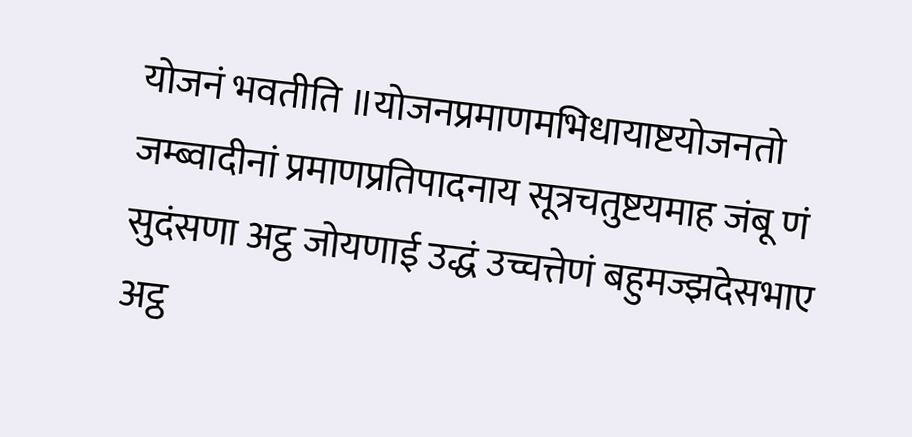योजनं भवतीति ॥योजनप्रमाणमभिधायाष्टयोजनतो जम्ब्वादीनां प्रमाणप्रतिपादनाय सूत्रचतुष्टयमाह जंबू णं सुदंसणा अट्ठ जोयणाई उद्धं उच्चत्तेणं बहुमज्झदेसभाए अट्ठ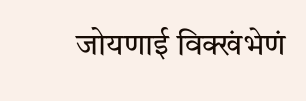जोयणाई विक्खंभेणं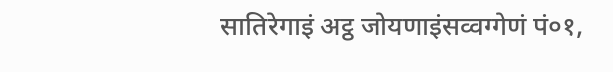सातिरेगाइं अट्ठ जोयणाइंसव्वग्गेणं पं०१,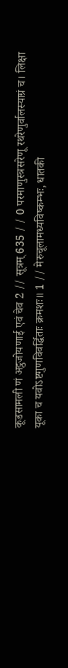कूडसामली णं अट्ठजोयणाई एवं चेव 2 // सूत्रम् 635 / / 0 परमाणुस्त्रसरेणू रथरेणुर्वालस्याग्रं च। लिक्षा यूका च यवोऽष्टगुणविवर्द्धिताः क्रमशः॥ 1 // मेरुचूलामध्यविष्कम्भः, धातकी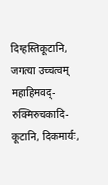दिग्हस्तिकूटानि, जगत्या उच्चत्वम् महाहिमवद्-रुक्मिरुचकादि-कूटानि, दिकमार्यः,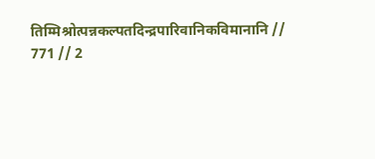तिम्मिश्रोत्पन्नकल्पतदिन्द्रपारिवानिकविमानानि // 771 // 2